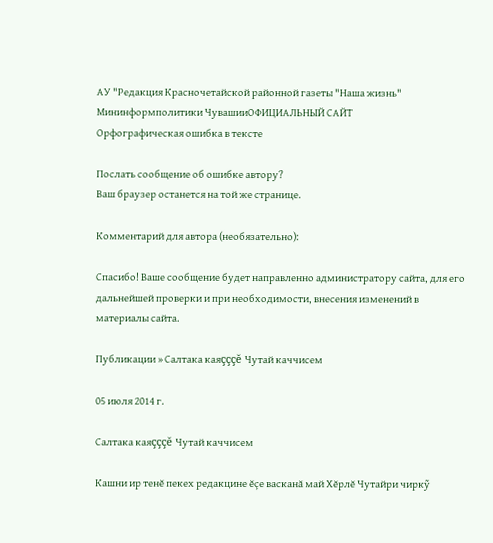АУ "Редакция Красночетайской районной газеты "Наша жизнь" Мининформполитики ЧувашииОФИЦИАЛЬНЫЙ САЙТ
Орфографическая ошибка в тексте

Послать сообщение об ошибке автору?
Ваш браузер останется на той же странице.

Комментарий для автора (необязательно):

Спасибо! Ваше сообщение будет направленно администратору сайта, для его дальнейшей проверки и при необходимости, внесения изменений в материалы сайта.

Публикации » Салтака каяçççĕ Чутай каччисем

05 июля 2014 г.

Салтака каяçççĕ Чутай каччисем

Кашни ир тенĕ пекех редакцине ĕçе васканă май Хĕрлĕ Чутайри чиркỹ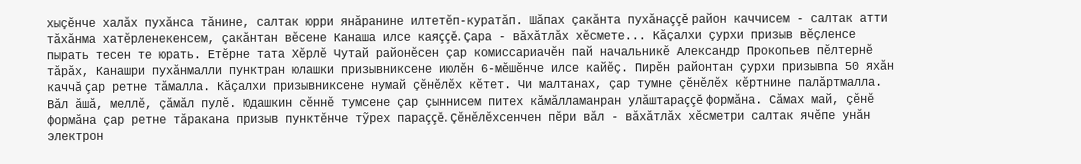хыçĕнче халăх пухăнса тăнине, салтак юрри янăранине илтетĕп-куратăп. Шăпах çакăнта пухăнаççĕ район каччисем - салтак атти тăхăнма хатĕрленекенсем, çакăнтан вĕсене Канаша илсе каяççĕ. Çара - вăхăтлăх хĕсмете... Кăçалхи çурхи призыв вĕçленсе пырать тесен те юрать. Етĕрне тата Хĕрлĕ Чутай районĕсен çар комиссариачĕн пай начальникĕ Александр Прокопьев пĕлтернĕ тăрăх, Канашри пухăнмалли пунктран юлашки призывниксене июлĕн 6-мĕшĕнче илсе кайĕç. Пирĕн районтан çурхи призывпа 50 яхăн каччă çар ретне тăмалла. Кăçалхи призывниксене нумай çĕнĕлĕх кĕтет. Чи малтанах, çар тумне çĕнĕлĕх кĕртнине палăртмалла. Вăл ăшă, меллĕ, çăмăл пулĕ. Юдашкин сĕннĕ тумсене çар çыннисем питех кăмăлламанран улăштараççĕ формăна. Сăмах май, çĕнĕ формăна çар ретне тăракана призыв пунктĕнче тỹрех параççĕ. Çĕнĕлĕхсенчен пĕри вăл - вăхăтлăх хĕсметри салтак ячĕпе унăн электрон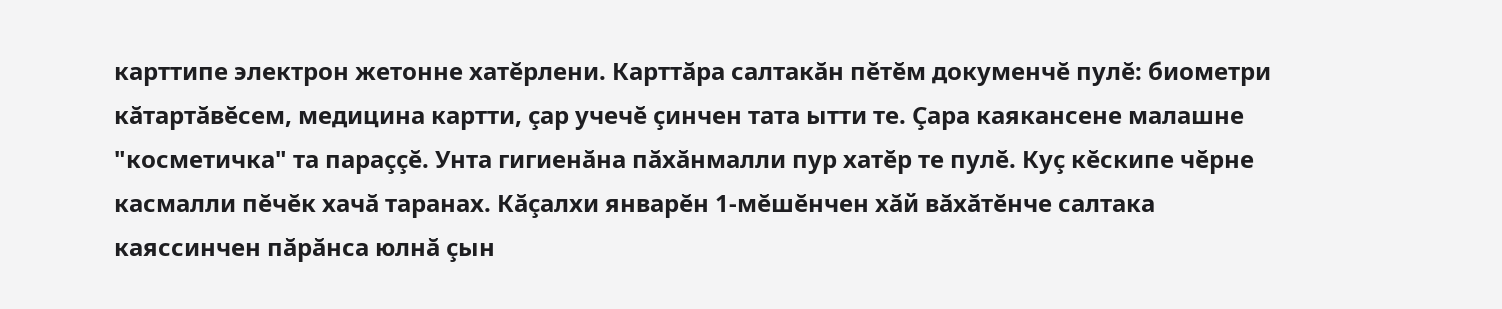карттипе электрон жетонне хатĕрлени. Карттăра салтакăн пĕтĕм докуменчĕ пулĕ: биометри кăтартăвĕсем, медицина картти, çар учечĕ çинчен тата ытти те. Çара каякансене малашне "косметичка" та параççĕ. Унта гигиенăна пăхăнмалли пур хатĕр те пулĕ. Куç кĕскипе чĕрне касмалли пĕчĕк хачă таранах. Кăçалхи январĕн 1-мĕшĕнчен хăй вăхăтĕнче салтака каяссинчен пăрăнса юлнă çын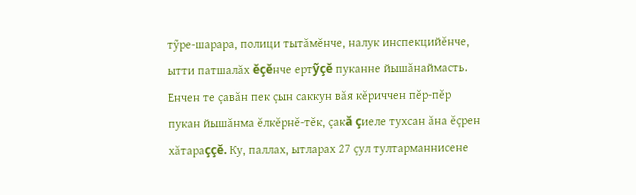тỹре-шарара, полици тытăмĕнче, налук инспекцийĕнче, ытти патшалăх ĕçĕнче ертỹçĕ пуканне йышăнаймасть. Енчен те çавăн пек çын саккун вăя кĕриччен пĕр-пĕр пукан йышăнма ĕлкĕрнĕ-тĕк, çакă çиеле тухсан ăна ĕçрен хăтараççĕ. Ку, паллах, ытларах 27 çул тултарманнисене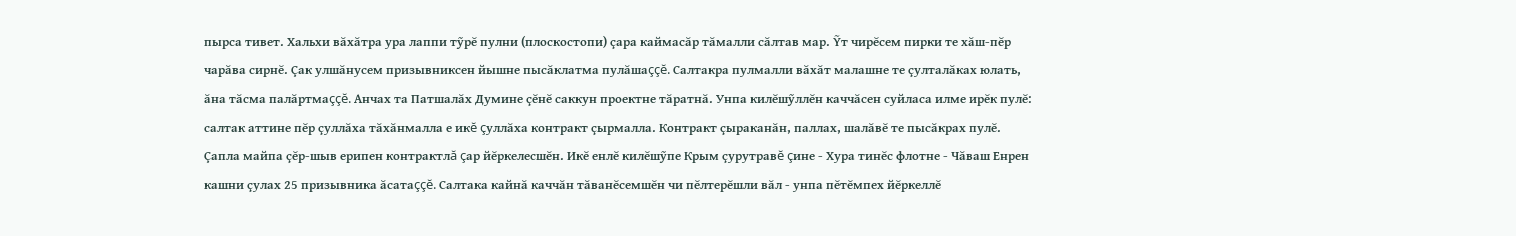пырса тивет. Хальхи вăхăтра ура лаппи тỹрĕ пулни (плоскостопи) çара каймасăр тăмалли сăлтав мар. Ỹт чирĕсем пирки те хăш-пĕр чарăва сирнĕ. Çак улшăнусем призывниксен йышне пысăклатма пулăшаççĕ. Салтакра пулмалли вăхăт малашне те çулталăках юлать, ăна тăсма палăртмаççĕ. Анчах та Патшалăх Думине çĕнĕ саккун проектне тăратнă. Унпа килĕшỹллĕн каччăсен суйласа илме ирĕк пулĕ: салтак аттине пĕр çуллăха тăхăнмалла е икĕ çуллăха контракт çырмалла. Контракт çыраканăн, паллах, шалăвĕ те пысăкрах пулĕ. Çапла майпа çĕр-шыв ерипен контрактлă çар йĕркелесшĕн. Икĕ енлĕ килĕшỹпе Крым çурутравĕ çине - Хура тинĕс флотне - Чăваш Енрен кашни çулах 25 призывника ăсатаççĕ. Салтака кайнă каччăн тăванĕсемшĕн чи пĕлтерĕшли вăл - унпа пĕтĕмпех йĕркеллĕ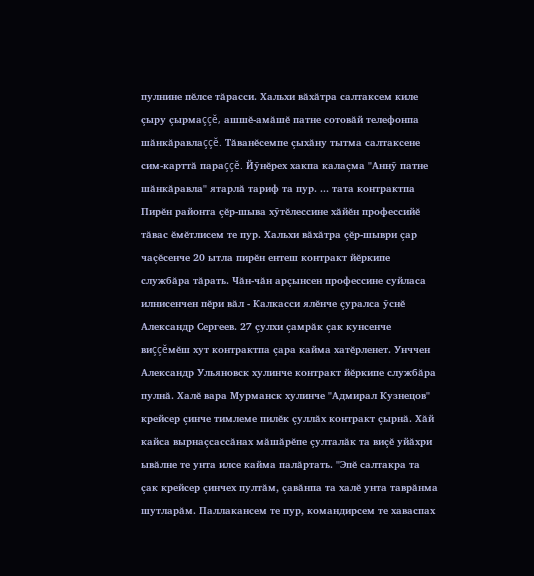пулнине пĕлсе тăрасси. Хальхи вăхăтра салтаксем киле çыру çырмаççĕ, ашшĕ-амăшĕ патне сотовăй телефонпа шăнкăравлаççĕ. Тăванĕсемпе çыхăну тытма салтаксене сим-карттă параççĕ. Йỹнĕрех хакпа калаçма "Аннỹ патне шăнкăравла" ятарлă тариф та пур. ... тата контрактпа Пирĕн районта çĕр-шыва хỹтĕлессине хăйĕн профессийĕ тăвас ĕмĕтлисем те пур. Хальхи вăхăтра çĕр-шыври çар чаçĕсенче 20 ытла пирĕн ентеш контракт йĕркипе службăра тăрать. Чăн-чăн арçынсен профессине суйласа илнисенчен пĕри вăл - Калкасси ялĕнче çуралса ỹснĕ Александр Сергеев. 27 çулхи çамрăк çак кунсенче виççĕмĕш хут контрактпа çара кайма хатĕрленет. Унччен Александр Ульяновск хулинче контракт йĕркипе службăра пулнă. Халĕ вара Мурманск хулинче "Адмирал Кузнецов" крейсер çинче тимлеме пилĕк çуллăх контракт çырнă. Хăй кайса вырнаçсассăнах мăшăрĕпе çулталăк та виçĕ уйăхри ывăлне те унта илсе кайма палăртать. "Эпĕ салтакра та çак крейсер çинчех пултăм, çавăнпа та халĕ унта таврăнма шутларăм. Паллакансем те пур, командирсем те хаваспах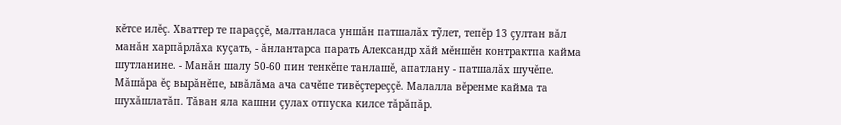кĕтсе илĕç. Хваттер те параççĕ, малтанласа уншăн патшалăх тỹлет, тепĕр 13 çултан вăл манăн харпăрлăха куçать, - ăнлантарса парать Александр хăй мĕншĕн контрактпа кайма шутланине. - Манăн шалу 50-60 пин тенкĕпе танлашĕ, апатлану - патшалăх шучĕпе. Мăшăра ĕç вырăнĕпе, ывăлăма ача сачĕпе тивĕçтереççĕ. Малалла вĕренме кайма та шухăшлатăп. Тăван яла кашни çулах отпуска килсе тăрăпăр.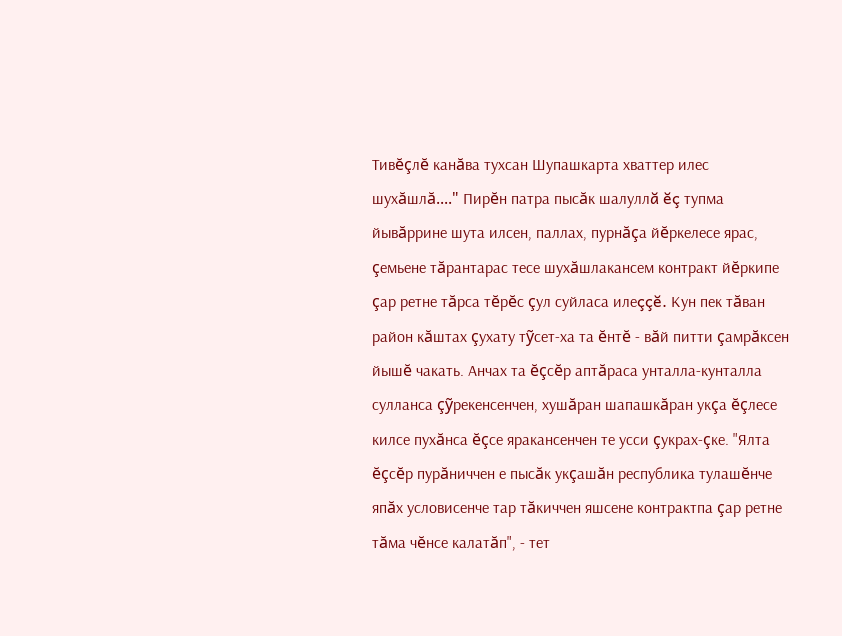Тивĕçлĕ канăва тухсан Шупашкарта хваттер илес шухăшлă...." Пирĕн патра пысăк шалуллă ĕç тупма йывăррине шута илсен, паллах, пурнăçа йĕркелесе ярас, çемьене тăрантарас тесе шухăшлакансем контракт йĕркипе çар ретне тăрса тĕрĕс çул суйласа илеççĕ. Кун пек тăван район кăштах çухату тỹсет-ха та ĕнтĕ - вăй питти çамрăксен йышĕ чакать. Анчах та ĕçсĕр аптăраса унталла-кунталла сулланса çỹрекенсенчен, хушăран шапашкăран укçа ĕçлесе килсе пухăнса ĕçсе яракансенчен те усси çукрах-çке. "Ялта ĕçсĕр пурăниччен е пысăк укçашăн республика тулашĕнче япăх условисенче тар тăкиччен яшсене контрактпа çар ретне тăма чĕнсе калатăп", - тет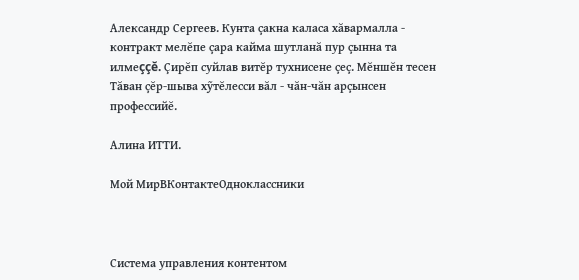Александр Сергеев. Кунта çакна каласа хăвармалла - контракт мелĕпе çара кайма шутланă пур çынна та илмеççĕ. Çирĕп суйлав витĕр тухнисене çеç. Мĕншĕн тесен Тăван çĕр-шыва хỹтĕлесси вăл - чăн-чăн арçынсен профессийĕ.

Алина ИТТИ.

Мой МирВКонтактеОдноклассники



Система управления контентом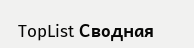TopList Сводная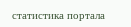статистика портала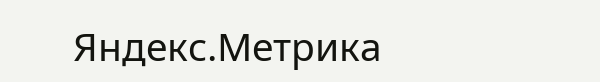Яндекс.Метрика